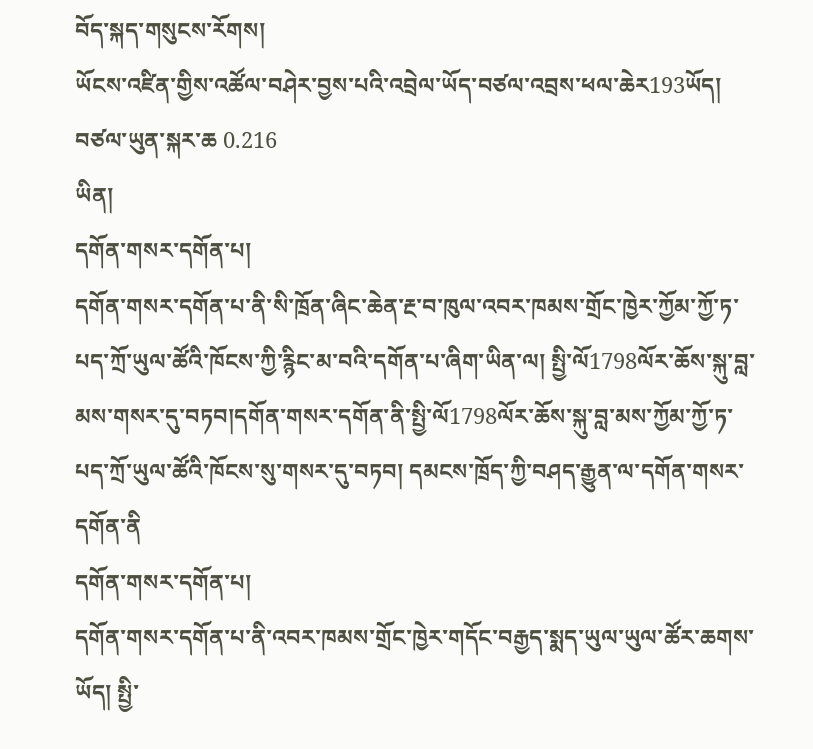བོད་སྐད་གསུངས་རོགས།
ཡོངས་འཛིན་གྱིས་འཚོལ་བཤེར་བྱས་པའི་འབྲེལ་ཡོད་བཙལ་འབྲས་ཕལ་ཆེར193ཡོད། བཙལ་ཡུན་སྐར་ཆ 0.216
ཡིན།
དགོན་གསར་དགོན་པ།
དགོན་གསར་དགོན་པ་ནི་སི་ཁྲོན་ཞིང་ཆེན་རྔ་བ་ཁུལ་འབར་ཁམས་གྲོང་ཁྱེར་ཀྱོམ་ཀྱོ་ཏ་པད་ཀྲོ་ཡུལ་ཚོའི་ཁོངས་ཀྱི་རྙིང་མ་བའི་དགོན་པ་ཞིག་ཡིན་ལ། སྤྱི་ལོ1798ལོར་ཆོས་སྐུ་བླ་མས་གསར་དུ་བཏབ།དགོན་གསར་དགོན་ནི་སྤྱི་ལོ1798ལོར་ཆོས་སྐུ་བླ་མས་ཀྱོམ་ཀྱོ་ཏ་པད་ཀྲོ་ཡུལ་ཚོའི་ཁོངས་སུ་གསར་དུ་བཏབ། དམངས་ཁྲོད་ཀྱི་བཤད་རྒྱུན་ལ་དགོན་གསར་དགོན་ནི
དགོན་གསར་དགོན་པ།
དགོན་གསར་དགོན་པ་ནི་འབར་ཁམས་གྲོང་ཁྱེར་གདོང་བརྒྱད་སྨད་ཡུལ་ཡུལ་ཚོར་ཆགས་ཡོད། སྤྱི་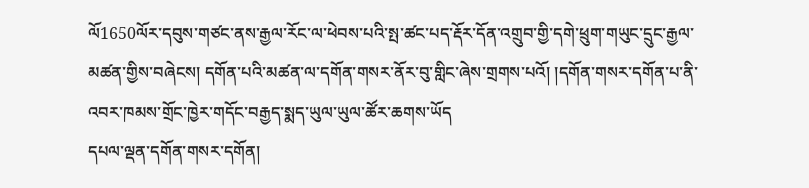ལོ1650ལོར་དབུས་གཙང་ནས་རྒྱལ་རོང་ལ་ཕེབས་པའི་སྤ་ཚང་པད་རྡོར་དོན་འགྲུབ་གྱི་དགེ་ཕྲུག་གཡུང་དྲུང་རྒྱལ་མཚན་གྱིས་བཞེངས། དགོན་པའི་མཚན་ལ་དགོན་གསར་ནོར་བུ་གླིང་ཞེས་གྲགས་པའོ། །དགོན་གསར་དགོན་པ་ནི་འབར་ཁམས་གྲོང་ཁྱེར་གདོང་བརྒྱད་སྨད་ཡུལ་ཡུལ་ཚོར་ཆགས་ཡོད
དཔལ་ལྡན་དགོན་གསར་དགོན།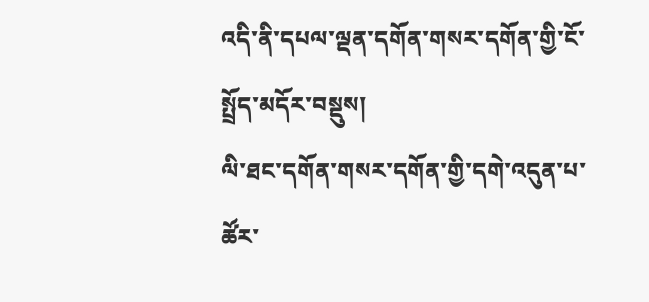འདི་ནི་དཔལ་ལྡན་དགོན་གསར་དགོན་གྱི་ངོ་སྤྲོད་མདོར་བསྡུས།
ལི་ཐང་དགོན་གསར་དགོན་གྱི་དགེ་འདུན་པ་ཚོར་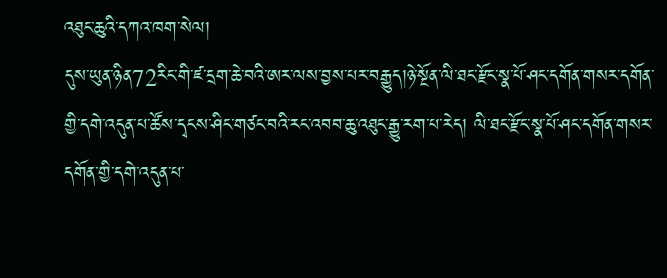འཐུང་ཆུའི་དཀའ་ཁག་སེལ།
དུས་ཡུན་ཉིན72རིང་གི་ཛ་དྲག་ཆེ་བའི་ཨར་ལས་བྱས་པར་བརྒྱུད།ཉེ་སྔོན་ལི་ཐང་རྫོང་སྣ་པོ་ཤང་དགོན་གསར་དགོན་གྱི་དགེ་འདུན་པ་ཚོས་དྭངས་ཤིང་གཙང་བའི་རང་འབབ་ཆུ་འཐུང་རྒྱུ་རག་པ་རེད། ལི་ཐང་རྫོང་སྣ་པོ་ཤང་དགོན་གསར་དགོན་གྱི་དགེ་འདུན་པ་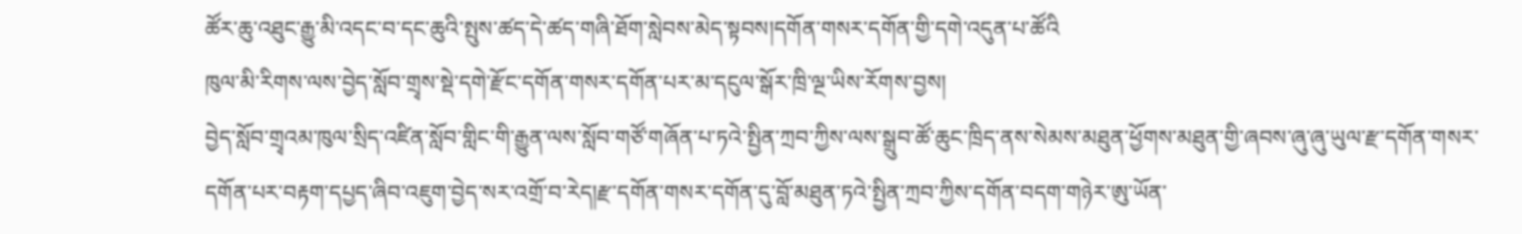ཚོར་ཆུ་འཐུང་རྒྱུ་མི་འདང་བ་དང་ཆུའི་སྤུས་ཚད་དེ་ཚད་གཞི་ཐོག་སླེབས་མེད་སྟབས།དགོན་གསར་དགོན་གྱི་དགེ་འདུན་པ་ཚོའི
ཁུལ་མི་རིགས་ལས་བྱེད་སློབ་གྲྭས་སྡེ་དགེ་རྫོང་དགོན་གསར་དགོན་པར་མ་དངུལ་སྒོར་ཁྲི་ལྔ་ཡིས་རོགས་བྱས།
བྱེད་སློབ་གྲྭའམ་ཁུལ་སྲིད་འཛིན་སློབ་གླིང་གི་རྒྱུན་ལས་སློབ་གཙོ་གཞོན་པ་ཏའེ་སྤྱིན་ཀྲབ་ཀྱིས་ལས་སྒྲུབ་ཚོ་ཆུང་ཁྲིད་ནས་སེམས་མཐུན་ཕྱོགས་མཐུན་གྱི་ཞབས་ཞུ་ཞུ་ཡུལ་རྫ་དགོན་གསར་དགོན་པར་བརྟག་དཔྱད་ཞིབ་འཇུག་བྱེད་སར་འགྲོ་བ་རེད།རྫ་དགོན་གསར་དགོན་དུ་བློ་མཐུན་ཏའེ་སྤྱིན་ཀྲབ་ཀྱིས་དགོན་བདག་གཉེར་ཨུ་ཡོན་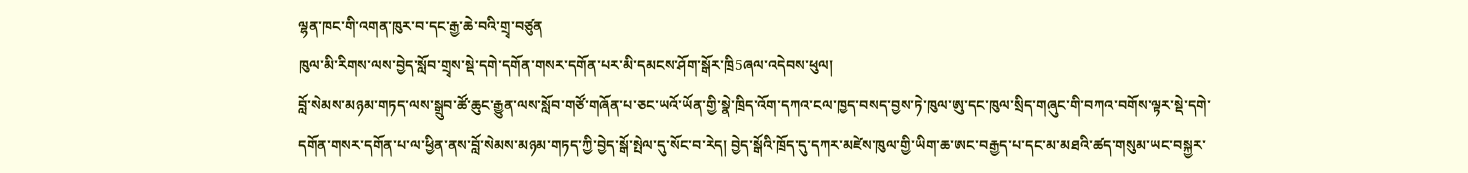ལྷན་ཁང་གི་འགན་ཁུར་བ་དང་རྒྱ་ཆེ་བའི་གྲྭ་བཙུན
ཁུལ་མི་རིགས་ལས་བྱེད་སློབ་གྲྭས་སྡེ་དགེ་དགོན་གསར་དགོན་པར་མི་དམངས་ཤོག་སྒོར་ཁྲི5ཞལ་འདེབས་ཕུལ།
བློ་སེམས་མཉམ་གཏད་ལས་སྒྲུབ་ཚོ་ཆུང་རྒྱུན་ལས་སློབ་གཙོ་གཞོན་པ་ཅང་ཡའོ་ཡོན་གྱི་སྣེ་ཁྲིད་འོག་དཀའ་ངལ་ཁྱད་བསད་བྱས་ཏེ་ཁུལ་ཨུ་དང་ཁུལ་སྲིད་གཞུང་གི་བཀའ་བགོས་ལྟར་སྡེ་དགེ་དགོན་གསར་དགོན་པ་ལ་ཕྱིན་ནས་བློ་སེམས་མཉམ་གཏད་ཀྱི་བྱེད་སྒོ་སྤེལ་དུ་སོང་བ་རེད། བྱེད་སྒོའི་ཁྲོད་དུ་དཀར་མཛེས་ཁུལ་གྱི་ཡིག་ཆ་ཨང་བརྒྱད་པ་དང་མ་མཐའི་ཚད་གསུམ་ཡང་བསྐྱར་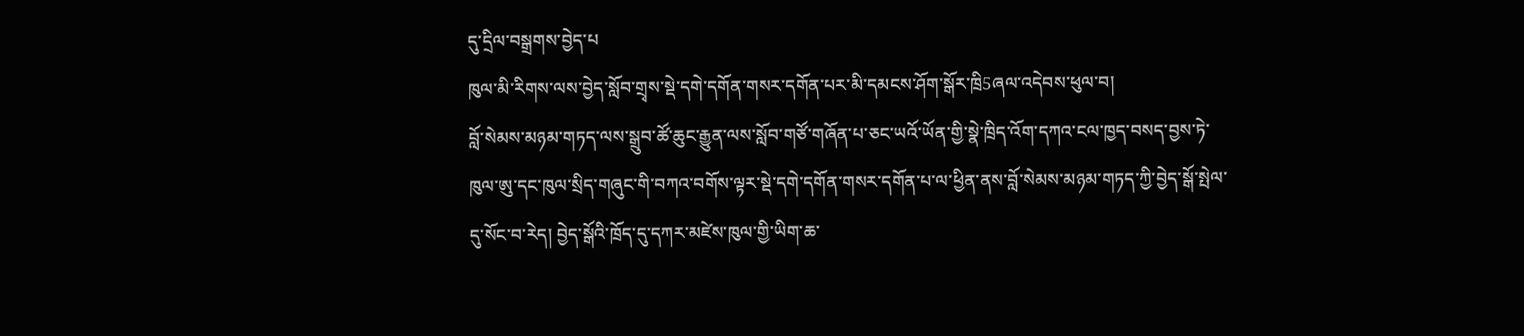དུ་དྲིལ་བསྒྲགས་བྱེད་པ
ཁུལ་མི་རིགས་ལས་བྱེད་སློབ་གྲྭས་སྡེ་དགེ་དགོན་གསར་དགོན་པར་མི་དམངས་ཤོག་སྒོར་ཁྲི5ཞལ་འདེབས་ཕུལ་བ།
བློ་སེམས་མཉམ་གཏད་ལས་སྒྲུབ་ཚོ་ཆུང་རྒྱུན་ལས་སློབ་གཙོ་གཞོན་པ་ཅང་ཡའོ་ཡོན་གྱི་སྣེ་ཁྲིད་འོག་དཀའ་ངལ་ཁྱད་བསད་བྱས་ཏེ་ཁུལ་ཨུ་དང་ཁུལ་སྲིད་གཞུང་གི་བཀའ་བགོས་ལྟར་སྡེ་དགེ་དགོན་གསར་དགོན་པ་ལ་ཕྱིན་ནས་བློ་སེམས་མཉམ་གཏད་ཀྱི་བྱེད་སྒོ་སྤེལ་དུ་སོང་བ་རེད། བྱེད་སྒོའི་ཁྲོད་དུ་དཀར་མཛེས་ཁུལ་གྱི་ཡིག་ཆ་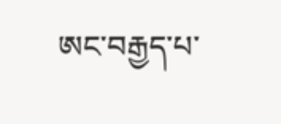ཨང་བརྒྱད་པ་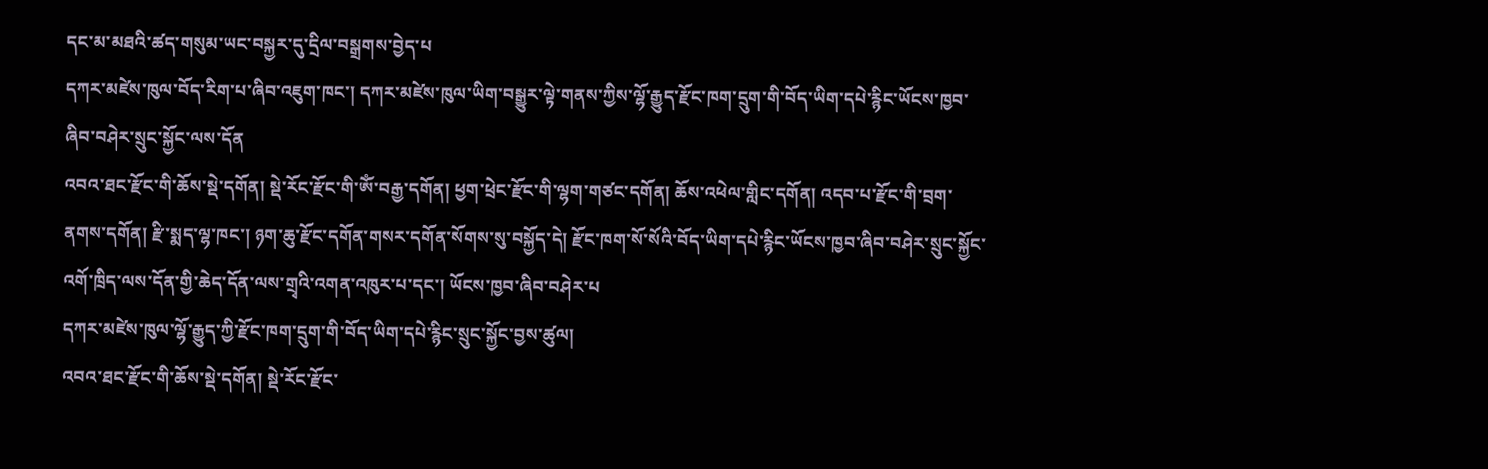དང་མ་མཐའི་ཚད་གསུམ་ཡང་བསྐྱར་དུ་དྲིལ་བསྒྲགས་བྱེད་པ
དཀར་མཛེས་ཁུལ་བོད་རིག་པ་ཞིབ་འཇུག་ཁང་། དཀར་མཛེས་ཁུལ་ཡིག་བསྒྱུར་ལྟེ་གནས་ཀྱིས་ལྷོ་རྒྱུད་རྫོང་ཁག་དྲུག་གི་བོད་ཡིག་དཔེ་རྙིང་ཡོངས་ཁྱབ་ཞིབ་བཤེར་སྲུང་སྐྱོང་ལས་དོན
འབའ་ཐང་རྫོང་གི་ཆོས་སྡེ་དགོན། སྡེ་རོང་རྫོང་གི་ཨོཾ་བརྒྱ་དགོན། ཕྱག་ཕྲེང་རྫོང་གི་ལྷག་གཙང་དགོན། ཆོས་འཕེལ་གླིང་དགོན། འདབ་པ་རྫོང་གི་བྲག་ནགས་དགོན། རྫི་སྨད་ལྷ་ཁང་། ཉག་ཆུ་རྫོང་དགོན་གསར་དགོན་སོགས་སུ་བསྐྱོད་དེ། རྫོང་ཁག་སོ་སོའི་བོད་ཡིག་དཔེ་རྙིང་ཡོངས་ཁྱབ་ཞིབ་བཤེར་སྲུང་སྐྱོང་འགོ་ཁྲིད་ལས་དོན་གྱི་ཆེད་དོན་ལས་གྲྭའི་འགན་འཁུར་པ་དང་། ཡོངས་ཁྱབ་ཞིབ་བཤེར་པ
དཀར་མཛེས་ཁུལ་ལྷོ་རྒྱུད་ཀྱི་རྫོང་ཁག་དྲུག་གི་བོད་ཡིག་དཔེ་རྙིང་སྲུང་སྐྱོང་བྱས་ཚུལ།
འབའ་ཐང་རྫོང་གི་ཆོས་སྡེ་དགོན། སྡེ་རོང་རྫོང་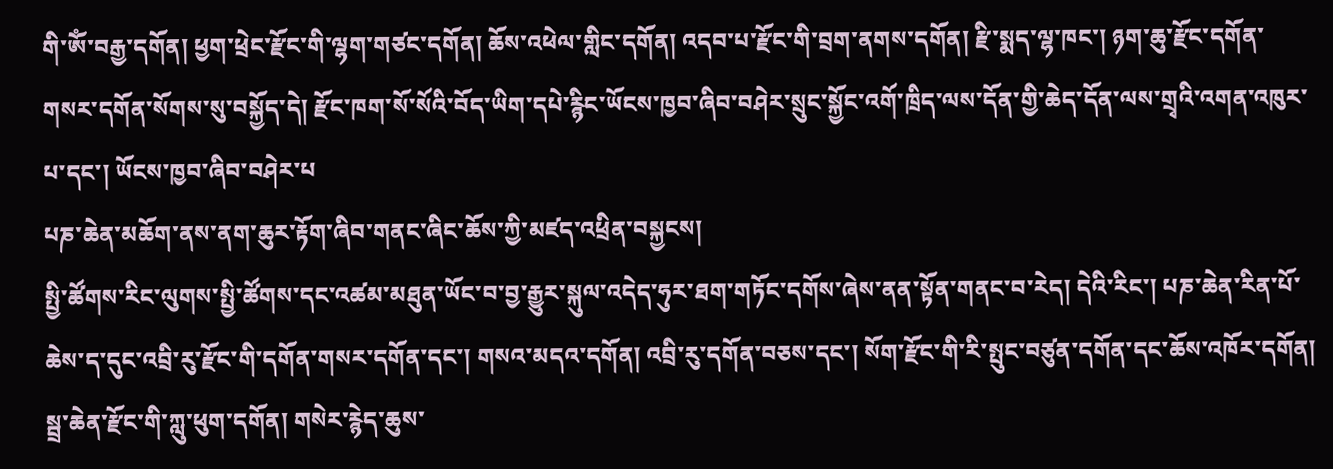གི་ཨོཾ་བརྒྱ་དགོན། ཕྱག་ཕྲེང་རྫོང་གི་ལྷག་གཙང་དགོན། ཆོས་འཕེལ་གླིང་དགོན། འདབ་པ་རྫོང་གི་བྲག་ནགས་དགོན། རྫི་སྨད་ལྷ་ཁང་། ཉག་ཆུ་རྫོང་དགོན་གསར་དགོན་སོགས་སུ་བསྐྱོད་དེ། རྫོང་ཁག་སོ་སོའི་བོད་ཡིག་དཔེ་རྙིང་ཡོངས་ཁྱབ་ཞིབ་བཤེར་སྲུང་སྐྱོང་འགོ་ཁྲིད་ལས་དོན་གྱི་ཆེད་དོན་ལས་གྲྭའི་འགན་འཁུར་པ་དང་། ཡོངས་ཁྱབ་ཞིབ་བཤེར་པ
པཎ་ཆེན་མཆོག་ནས་ནག་ཆུར་རྟོག་ཞིབ་གནང་ཞིང་ཆོས་ཀྱི་མཛད་འཕྲིན་བསྐྱངས།
སྤྱི་ཚོགས་རིང་ལུགས་སྤྱི་ཚོགས་དང་འཚམ་མཐུན་ཡོང་བ་བྱ་རྒྱུར་སྐུལ་འདེད་ཧུར་ཐག་གཏོང་དགོས་ཞེས་ནན་སྟོན་གནང་བ་རེད། དེའི་རིང་། པཎ་ཆེན་རིན་པོ་ཆེས་ད་དུང་འབྲི་རུ་རྫོང་གི་དགོན་གསར་དགོན་དང་། གསའ་མདའ་དགོན། འབྲི་རུ་དགོན་བཅས་དང་། སོག་རྫོང་གི་རི་སྤུང་བཙུན་དགོན་དང་ཆོས་འཁོར་དགོན། སྦྲ་ཆེན་རྫོང་གི་ཀླུ་ཕུག་དགོན། གསེར་རྙེད་ཆུས་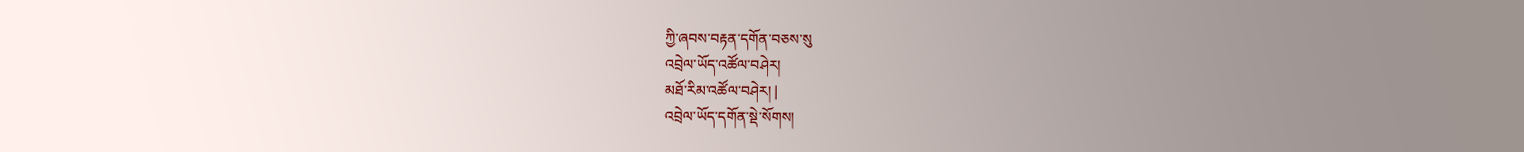ཀྱི་ཞབས་བརྟན་དགོན་བཅས་སུ
འབྲེལ་ཡོད་འཚོལ་བཤེར།
མཐོ་རིམ་འཚོལ་བཤེར། |
འབྲེལ་ཡོད་དགོན་སྡེ་སོགས།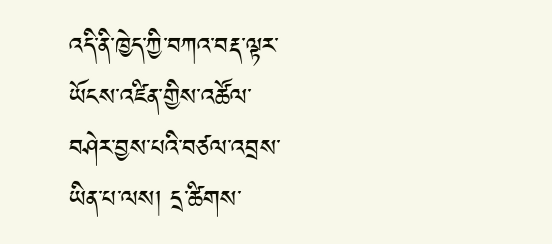འདི་ནི་ཁྱེད་ཀྱི་བཀའ་བརྡ་ལྟར་ཡོངས་འཛིན་གྱིས་འཚོལ་བཤེར་བྱས་པའི་བཙལ་འབྲས་ཡིན་པ་ལས། དྲ་ཚིགས་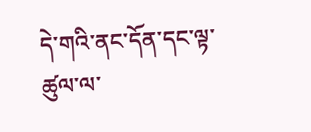དེ་གའི་ནང་དོན་དང་ལྟ་ཚུལ་ལ་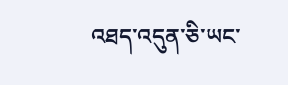འཐད་འདུན་ཅི་ཡང་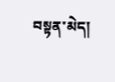བསྟན་མེད།